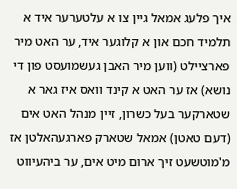איך פלעג אמאל גיין צו א עלטערער איד א תלמיד חכם און א קלוגער איד, ער האט מיר פארציילט (ווען מיר האבן געשמועסט פון די נושא) אז ער האט א קינד וואס איז גאר א שטארקער בעל כשרון, זיין מנהל האט אים (דעם טאטן) אמאל שטארק פארגעהאלטן אז מ'מוטשעט זיך ארום מיט אים, ער ביהעיווט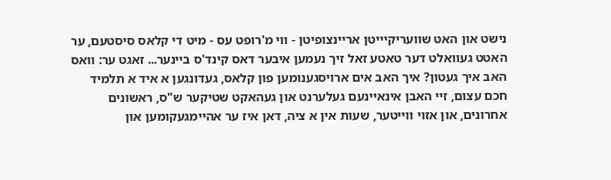נישט און האט שוועריקיייטן אריינצופיטן - ווי מ'רופט עס - מיט די קלאס סיסטעם, ער האטט געוואלט דער טאטע זאל זיך נעמען איבער דאס קינד'ס ביינער... זאגט ער: וואס האב איך געטון? איך האב אים ארויסגענומען פון קלאס, געדונגען א איד א תלמיד חכם עצום, זיי האבן אינאיינעם געלערנט און געהאקט שטיקער ש"ס, ראשונים אחרונים, און אזוי ווייטער, שעות אין א ציה, דאן איז ער אהיימגעקומען און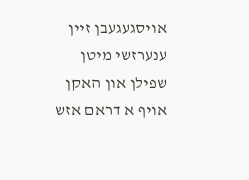אויסגעגעבן זיין ענערזשי מיטן שפילן און האקן אויף א דראם אזש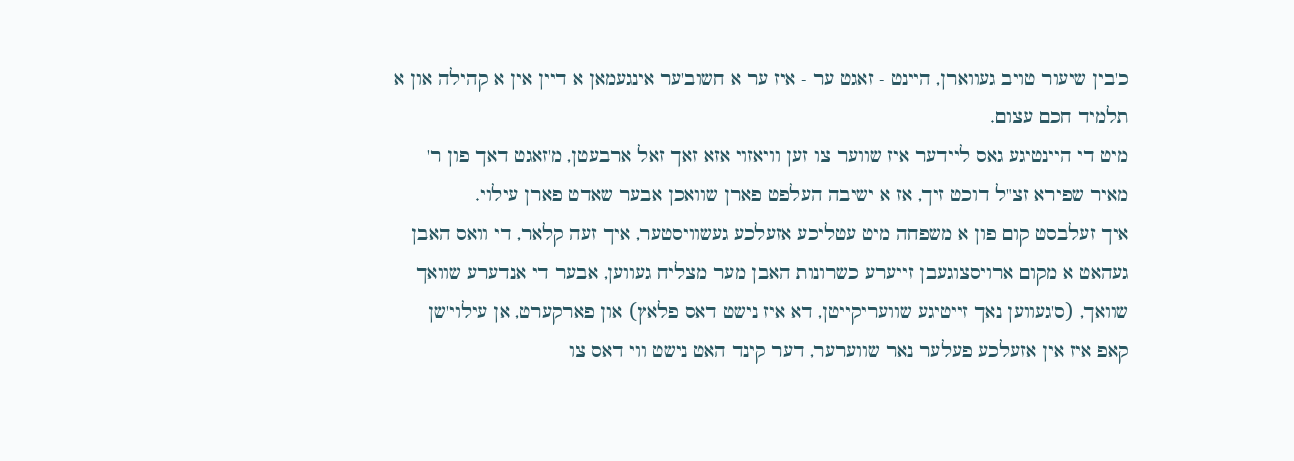כ'בין שיעור טויב געווארן, היינט - זאגט ער - איז ער א חשוב'ער אינגעמאן א דיין אין א קהילה און א תלמיד חכם עצום.
מיט די היינטיגע גאס ליידער איז שווער צו זען וויאזוי אזא זאך זאל ארבעטן, מ'זאגט דאך פון ר' מאיר שפירא זצ"ל דוכט זיך, אז א ישיבה העלפט פארן שוואכן אבער שאדט פארן עילוי.
איך זעלבסט קום פון א משפחה מיט עטליכע אזעלכע געשוויסטער, איך זעה קלאר, די וואס האבן געהאט א מקום ארויסצוגעבן זייערע כשרונות האבן מער מצליח געווען, אבער די אנדערע שוואך שוואך, (ס'געווען נאך זייטיגע שוועריקייטן, דא איז נישט דאס פלאץ) און פארקערט, אן עילוי'שן קאפ איז אין אזעלכע פעלער נאר שווערער, דער קינד האט נישט ווי דאס צו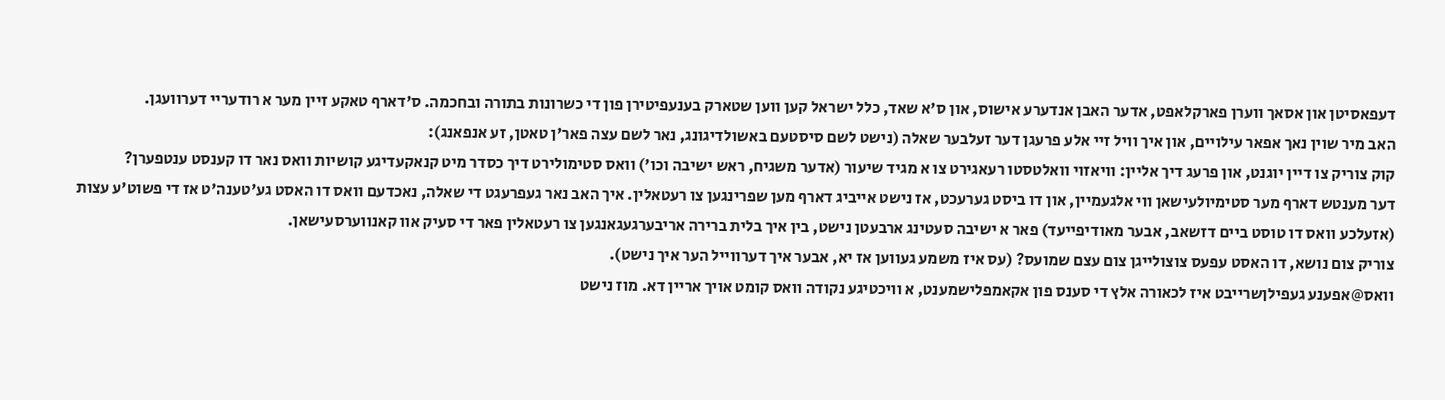דעפאסיטן און אסאך ווערן פארקלאפט, אדער האבן אנדערע אישוס, און ס'א שאד, כלל ישראל קען ווען שטארק בענעפיטירן פון די כשרונות בתורה ובחכמה. ס'דארף טאקע זיין מער א רודעריי דערוועגן.
האב מיר שוין נאך אפאר עילויים, און איך וויל זיי אלע פרעגן דער זעלבער שאלה (נישט לשם סיסטעם באשולדיגונג, נאר לשם עצה פאר'ן טאטן, זע אנפאנג):
קוק צוריק צו דיין יוגנט, און פרעג דיך אליין: וויאזוי וואלטסטו רעאגירט צו א מגיד שיעור (אדער משגיח, ראש ישיבה וכו') וואס סטימולירט דיך כסדר מיט קנאקעדיגע קושיות וואס נאר דו קענסט ענטפערן?
דער מענטש דארף מער סטימיולעישאן ווי אלגעמיין, און דו ביסט גערעכט, אז נישט אייביג דארף מען שפרינגען צו רעטאלין. איך האב נאר געפרעגט די שאלה, נאכדעם וואס דו האסט גע'טענה'ט אז די פשוט'ע עצות (אזעלכע וואס דו טוסט ביים דזשאב, אבער מאודיפייעד) פאר א ישיבה סעטינג ארבעטן נישט, בין איך בלית ברירה אריבערגעגאנגען צו רעטאלין פאר די סעיק אוו קאנווערסעישאן.
צוריק צום נושא, דו האסט עפעס צוצולייגן צום עצם שמועס? (עס איז משמע געווען אז יא, אבער איך דערווייל הער איך נישט).
וואס@אפענע געפילןשרייבט איז לכאורה אלץ די סענס פון אקאמפלישמענט, א וויכטיגע נקודה וואס קומט אויך אריין דא. מוז נישט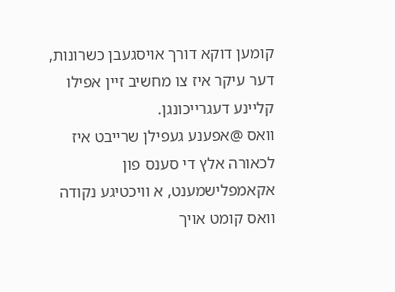קומען דוקא דורך אויסגעבן כשרונות, דער עיקר איז צו מחשיב זיין אפילו קליינע דעגרייכונגן.
וואס @אפענע געפילן שרייבט איז לכאורה אלץ די סענס פון אקאמפלישמענט, א וויכטיגע נקודה וואס קומט אויך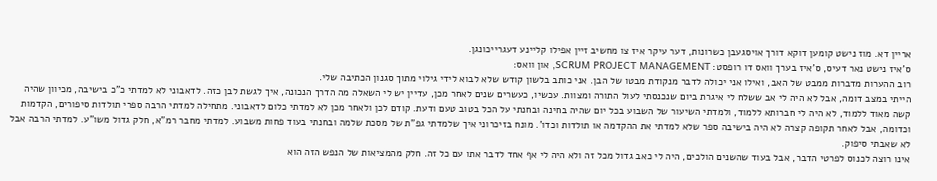אריין דא. מוז נישט קומען דוקא דורך אויסגעבן כשרונות, דער עיקר איז צו מחשיב זיין אפילו קליינע דעגרייכונגן.
ס'איז נישט נאר דעיס, ס'איז בערך וואס דו רופסט: SCRUM PROJECT MANAGEMENT, און וואס:
רוב ההערות מדברות ממבט של האב, ואילו אני יכולה לדבר מנקודת מבטו של הבן. אני כותב בלשון קודש שלא לבוא לידי גילוי מתוך סגנון הכתיבה שלי.
הייתי במצב דומה, אבל לא היה לי אב ששלח לי איגרת ביום שנכנסתי לעול התורה ומצוות. עכשיו, כעשרים שנים לאחר מכן, עדיין יש לי השאלה מה הדרך הנכונה, איך לגשת לבן כזה. לדאבוני לא למדתי כ"כ בישיבה, מכיוון שהיה קשה מאוד ללמוד, לא היה לי חברותא ללמוד, ולמדתי השיעור של השבוע בכל יום שהיה בחינה ובחנתי על הכל בטוב טעם ודעת. קודם לכן ולאחר מכן לא למדתי כלום לדאבוני. מתחילה למדתי הרבה ספרי תולדות סיפורים, הקדמות וכדומה, אבל לאחר תקופה קצרה לא היה בישיבה ספר שלא למדתי את ההקדמה או תולדות וכדו'. מונח בזיכרוני איך שלמדתי גפ"ת של מסכת שלמה ובחנתי בעוד פחות משבוע. למדתי מחבר רמ"א, חלק גדול משו"ע. למדתי הרבה אבל לא שאבתי סיפוק.
אינו רוצה לכנוס לפרטי הדבר, אבל בעוד שהשנים הולכים, היה לי כאב גדול מכל זה ולא היה לי אף אחד לדבר אתו עם כל זה. חלק מהמציאות של הנפש הזה הוא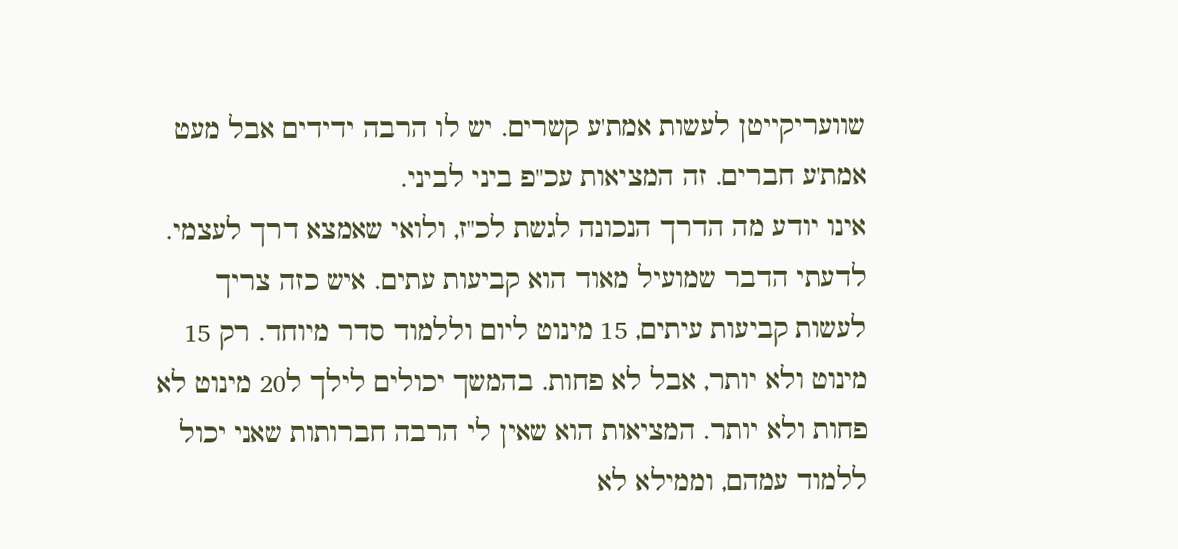שוועריקייטן לעשות אמת'ע קשרים. יש לו הרבה ידידים אבל מעט אמת'ע חברים. זה המציאות עכ"פ ביני לביני.
אינו יודע מה הדרך הנכונה לגשת לכ"ז, ולואי שאמצא דרך לעצמי. לדעתי הדבר שמועיל מאוד הוא קביעות עתים. איש כזה צריך לעשות קביעות עיתים, 15 מינוט ליום וללמוד סדר מיוחד. רק 15 מינוט ולא יותר, אבל לא פחות. בהמשך יכולים לילך ל20 מינוט לא פחות ולא יותר. המציאות הוא שאין לי הרבה חברותות שאני יכול ללמוד עמהם, וממילא לא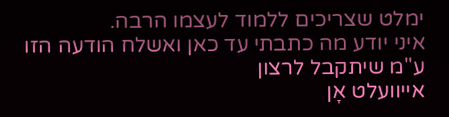ימלט שצריכים ללמוד לעצמו הרבה.
איני יודע מה כתבתי עד כאן ואשלח הודעה הזו ע"מ שיתקבל לרצון
אייוועלט אָן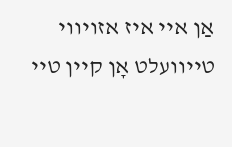אַן איי איז אזויווי טייוועלט אָן קיין טיי